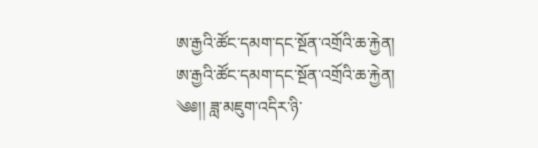ཨ་རྒྱའི་ཚོང་དམག་དང་སྔོན་འགྲོའི་ཆ་རྐྱེན།
ཨ་རྒྱའི་ཚོང་དམག་དང་སྔོན་འགྲོའི་ཆ་རྐྱེན།
༄༅།། ཟླ་མཇུག་འདིར་ཉི་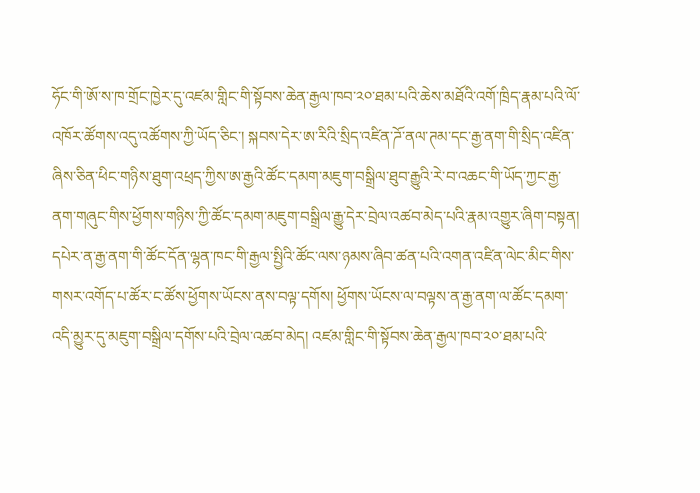ཧོང་གི་ཨོ་ས་ཁ་གྲོང་ཁྱེར་དུ་འཛམ་གླིང་གི་སྟོབས་ཆེན་རྒྱལ་ཁབ་༢༠་ཐམ་པའི་ཆེས་མཐོའི་འགོ་ཁྲིད་རྣམ་པའི་ལོ་འཁོར་ཚོགས་འདུ་འཚོགས་ཀྱི་ཡོད་ཅིང་། སྐབས་དེར་ཨ་རིའི་སྲིད་འཛིན་ཌོ་ནལ་ཊམ་དང་རྒྱ་ནག་གི་སྲིད་འཛིན་ཞིས་ཅིན་ཕིང་གཉིས་ཐུག་འཕྲད་ཀྱིས་ཨ་རྒྱའི་ཚོང་དམག་མཇུག་བསྒྲིལ་ཐུབ་རྒྱུའི་རེ་བ་འཆང་གི་ཡོད་ཀྱང་རྒྱ་ནག་གཞུང་གིས་ཕྱོགས་གཉིས་ཀྱི་ཚོང་དམག་མཇུག་བསྒྲིལ་རྒྱུ་དེར་བྲེལ་འཚབ་མེད་པའི་རྣམ་འགྱུར་ཞིག་བསྟན། དཔེར་ན་རྒྱ་ནག་གི་ཚོང་དོན་ལྷན་ཁང་གི་རྒྱལ་སྤྱིའི་ཚོང་ལས་ཉམས་ཞིབ་ཚན་པའི་འགན་འཛིན་ལེང་མིང་གིས་གསར་འགོད་པ་ཚོར་ང་ཚོས་ཕྱོགས་ཡོངས་ནས་བལྟ་དགོས། ཕྱོགས་ཡོངས་ལ་བལྟས་ན་རྒྱ་ནག་ལ་ཚོང་དམག་འདི་མྱུར་དུ་མཇུག་བསྒྲིལ་དགོས་པའི་བྲེལ་འཚབ་མེད། འཛམ་གླིང་གི་སྟོབས་ཆེན་རྒྱལ་ཁབ་༢༠་ཐམ་པའི་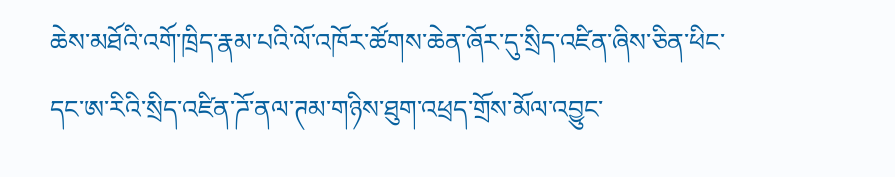ཆེས་མཐོའི་འགོ་ཁྲིད་རྣམ་པའི་ལོ་འཁོར་ཚོགས་ཆེན་ཞོར་དུ་སྲིད་འཛིན་ཞིས་ཅིན་ཕིང་དང་ཨ་རིའི་སྲིད་འཛིན་ཌོ་ནལ་ཊམ་གཉིས་ཐུག་འཕྲད་གྲོས་མོལ་འབྱུང་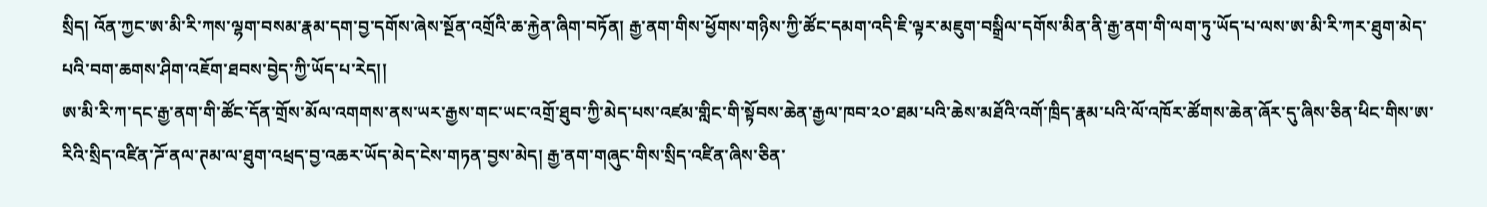སྲིད། འོན་ཀྱང་ཨ་མི་རི་ཀས་ལྷག་བསམ་རྣམ་དག་བྱ་དགོས་ཞེས་སྔོན་འགྲོའི་ཆ་རྐྱེན་ཞིག་བཏོན། རྒྱ་ནག་གིས་ཕྱོགས་གཉིས་ཀྱི་ཚོང་དམག་འདི་ཇི་ལྟར་མཇུག་བསྒྲིལ་དགོས་མིན་ནི་རྒྱ་ནག་གི་ལག་ཏུ་ཡོད་པ་ལས་ཨ་མི་རི་ཀར་ཐུག་མེད་པའི་བག་ཆགས་ཤིག་འཇོག་ཐབས་བྱེད་ཀྱི་ཡོད་པ་རེད།།
ཨ་མི་རི་ཀ་དང་རྒྱ་ནག་གི་ཚོང་དོན་གྲོས་མོལ་འགགས་ནས་ཡར་རྒྱས་གང་ཡང་འགྲོ་ཐུབ་ཀྱི་མེད་པས་འཛམ་གླིང་གི་སྟོབས་ཆེན་རྒྱལ་ཁབ་༢༠་ཐམ་པའི་ཆེས་མཐོའི་འགོ་ཁྲིད་རྣམ་པའི་ལོ་འཁོར་ཚོགས་ཆེན་ཞོར་དུ་ཞིས་ཅིན་ཕིང་གིས་ཨ་རིའི་སྲིད་འཛིན་ཌོ་ནལ་ཊམ་ལ་ཐུག་འཕྲད་བྱ་འཆར་ཡོད་མེད་ངེས་གཏན་བྱས་མེད། རྒྱ་ནག་གཞུང་གིས་སྲིད་འཛིན་ཞིས་ཅིན་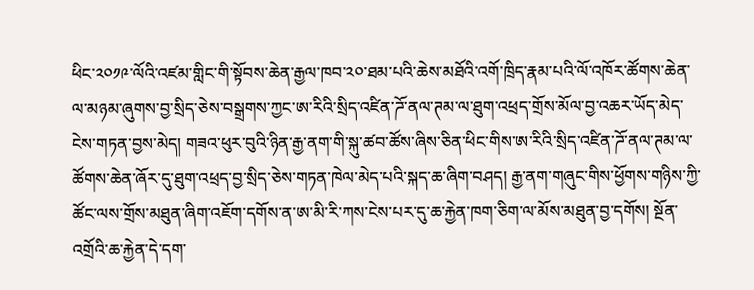ཕིང་༢༠༡༩་ལོའི་འཛམ་གླིང་གི་སྟོབས་ཆེན་རྒྱལ་ཁབ་༢༠་ཐམ་པའི་ཆེས་མཐོའི་འགོ་ཁྲིད་རྣམ་པའི་ལོ་འཁོར་ཚོགས་ཆེན་ལ་མཉམ་ཞུགས་བྱ་སྲིད་ཅེས་བསྒྲགས་ཀྱང་ཨ་རིའི་སྲིད་འཛིན་ཌོ་ནལ་ཊམ་ལ་ཐུག་འཕྲད་གྲོས་མོལ་བྱ་འཆར་ཡོད་མེད་ངེས་གཏན་བྱས་མེད། གཟའ་ཕུར་བུའི་ཉིན་རྒྱ་ནག་གི་སྐུ་ཚབ་ཚོས་ཞིས་ཅིན་ཕིང་གིས་ཨ་རིའི་སྲིད་འཛིན་ཌོ་ནལ་ཊམ་ལ་ཚོགས་ཆེན་ཞོར་དུ་ཐུག་འཕྲད་བྱ་སྲིད་ཅེས་གཏན་ཁེལ་མེད་པའི་སྐད་ཆ་ཞིག་བཤད། རྒྱ་ནག་གཞུང་གིས་ཕྱོགས་གཉིས་ཀྱི་ཚོང་ལས་གྲོས་མཐུན་ཞིག་འཇོག་དགོས་ན་ཨ་མི་རི་ཀས་ངེས་པར་དུ་ཆ་རྐྱེན་ཁག་ཅིག་ལ་མོས་མཐུན་བྱ་དགོས། སྔོན་འགྲོའི་ཆ་རྐྱེན་དེ་དག་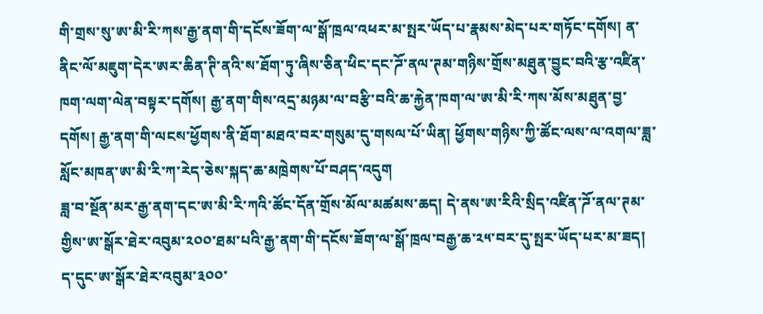གི་གྲས་སུ་ཨ་མི་རི་ཀས་རྒྱ་ནག་གི་དངོས་ཟོག་ལ་སྒོ་ཁྲལ་འཕར་མ་སྤར་ཡོད་པ་རྣམས་མེད་པར་གཏོང་དགོས། ན་ནིང་ལོ་མཇུག་དེར་ཨར་ཆིན་ཊི་ནའི་ས་ཐོག་ཏུ་ཞིས་ཅིན་ཕིང་དང་ཌོ་ནལ་ཊམ་གཉིས་གྲོས་མཐུན་བྱུང་བའི་རྩ་འཛིན་ཁག་ལག་ལེན་བསྟར་དགོས། རྒྱ་ནག་གིས་འདྲ་མཉམ་ལ་བརྩི་བའི་ཆ་རྐྱེན་ཁག་ལ་ཨ་མི་རི་ཀས་མོས་མཐུན་བྱ་དགོས། རྒྱ་ནག་གི་ལངས་ཕྱོགས་ནི་ཐོག་མཐའ་བར་གསུམ་དུ་གསལ་པོ་ཡིན། ཕྱོགས་གཉིས་ཀྱི་ཚོང་ལས་ལ་འགལ་ཟླ་སློང་མཁན་ཨ་མི་རི་ཀ་རེད་ཅེས་སྐད་ཆ་མཁྲེགས་པོ་བཤད་འདུག
ཟླ་བ་སྔོན་མར་རྒྱ་ནག་དང་ཨ་མི་རི་ཀའི་ཚོང་དོན་གྲོས་མོལ་མཚམས་ཆད། དེ་ནས་ཨ་རིའི་སྲིད་འཛིན་ཌོ་ནལ་ཊམ་གྱིས་ཨ་སྒོར་ཐེར་འབུམ་༢༠༠་ཐམ་པའི་རྒྱ་ནག་གི་དངོས་ཟོག་ལ་སྒོ་ཁྲལ་བརྒྱ་ཆ་༢༥་བར་དུ་སྤར་ཡོད་པར་མ་ཟད། ད་དུང་ཨ་སྒོར་ཐེར་འབུམ་༣༠༠་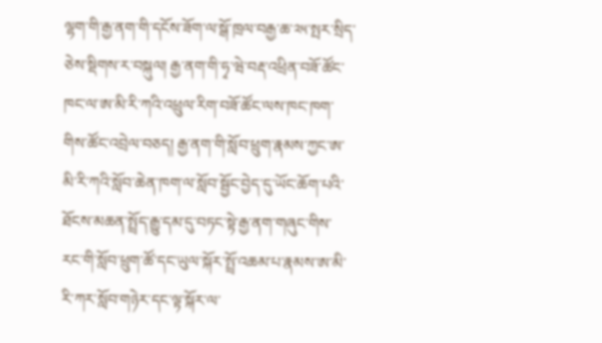ལྷག་གི་རྒྱ་ནག་གི་དངོས་ཟོག་ལ་སྒོ་ཁྲལ་བརྒྱ་ཆ་༢༥་སྤར་སྲིད་ཅེས་སྡིགས་ར་བསྐུལ། རྒྱ་ནག་གི་ཧྭ་ཝེ་བརྡ་འཕྲིན་བཟོ་ཚོང་ཁང་ལ་ཨ་མི་རི་ཀའི་འཕྲུལ་རིག་བཟོ་ཚོང་ལས་ཁང་ཁག་གིས་ཚོང་འབྲེལ་བཅད། རྒྱ་ནག་གི་སློབ་ཕྲུག་རྣམས་ཀྱང་ཨ་མི་རི་ཀའི་སློབ་ཆེན་ཁག་ལ་སློབ་སྦྱོང་བྱེད་དུ་ཡོང་ཆོག་པའི་ཐོངས་མཆན་སྤྲོད་རྒྱུ་དམ་དུ་བཏང་སྟེ་རྒྱ་ནག་གཞུང་གིས་རང་གི་སློབ་ཕྲུག་ཚོ་དང་ཡུལ་སྐོར་སྤྲོ་འཆམ་པ་རྣམས་ཨ་མི་རི་ཀར་སློབ་གཉེར་དང་ལྟ་སྐོར་ལ་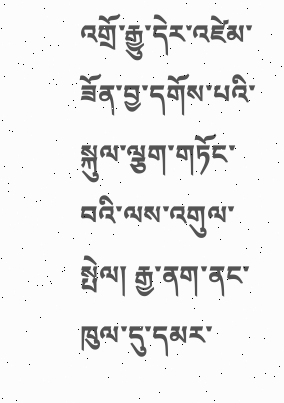འགྲོ་རྒྱུ་དེར་འཛེམ་ཟོན་བྱ་དགོས་པའི་སྐུལ་ལྕག་གཏོང་བའི་ལས་འགུལ་སྤེལ། རྒྱ་ནག་ནང་ཁུལ་དུ་དམར་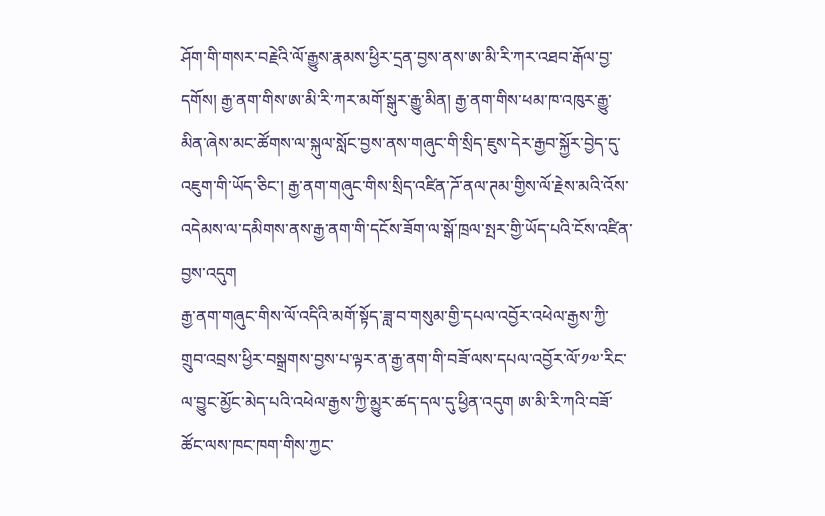ཤོག་གི་གསར་བརྗེའི་ལོ་རྒྱུས་རྣམས་ཕྱིར་དྲན་བྱས་ནས་ཨ་མི་རི་ཀར་འཐབ་རྒོལ་བྱ་དགོས། རྒྱ་ནག་གིས་ཨ་མི་རི་ཀར་མགོ་སྒུར་རྒྱུ་མིན། རྒྱ་ནག་གིས་ཕམ་ཁ་འཁུར་རྒྱུ་མིན་ཞེས་མང་ཚོགས་ལ་སྐུལ་སློང་བྱས་ནས་གཞུང་གི་སྲིད་ཇུས་དེར་རྒྱབ་སྐྱོར་བྱེད་དུ་འཇུག་གི་ཡོད་ཅིང་། རྒྱ་ནག་གཞུང་གིས་སྲིད་འཛིན་ཌོ་ནལ་ཊམ་གྱིས་ལོ་རྗེས་མའི་འོས་འདེམས་ལ་དམིགས་ནས་རྒྱ་ནག་གི་དངོས་ཟོག་ལ་སྒོ་ཁྲལ་སྤར་གྱི་ཡོད་པའི་ངོས་འཛིན་བྱས་འདུག
རྒྱ་ནག་གཞུང་གིས་ལོ་འདིའི་མགོ་སྟོད་ཟླ་བ་གསུམ་གྱི་དཔལ་འབྱོར་འཕེལ་རྒྱས་ཀྱི་གྲུབ་འབྲས་ཕྱིར་བསྒྲགས་བྱས་པ་ལྟར་ན་རྒྱ་ནག་གི་བཟོ་ལས་དཔལ་འབྱོར་ལོ་༡༧་རིང་ལ་བྱུང་མྱོང་མེད་པའི་འཕེལ་རྒྱས་ཀྱི་མྱུར་ཚད་དལ་དུ་ཕྱིན་འདུག ཨ་མི་རི་ཀའི་བཟོ་ཚོང་ལས་ཁང་ཁག་གིས་ཀྱང་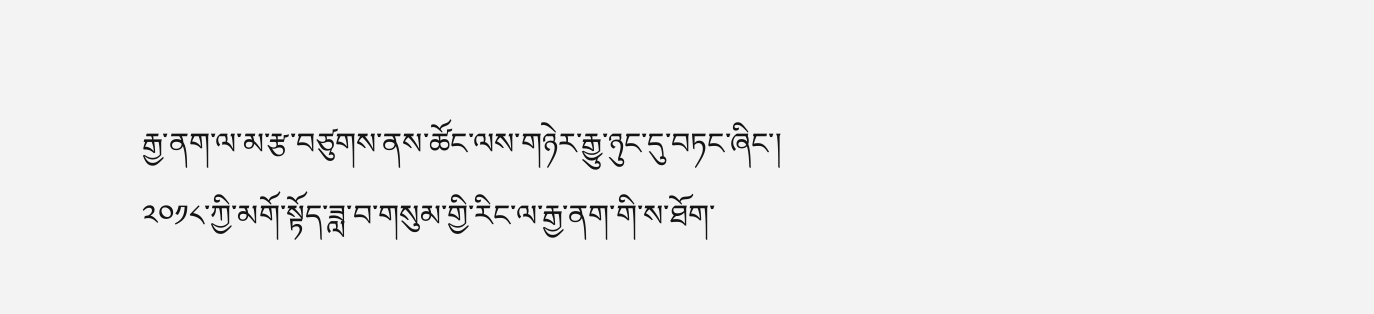རྒྱ་ནག་ལ་མ་རྩ་བཙུགས་ནས་ཚོང་ལས་གཉེར་རྒྱུ་ཉུང་དུ་བཏང་ཞིང་། ༢༠༡༨་ཀྱི་མགོ་སྟོད་ཟླ་བ་གསུམ་གྱི་རིང་ལ་རྒྱ་ནག་གི་ས་ཐོག་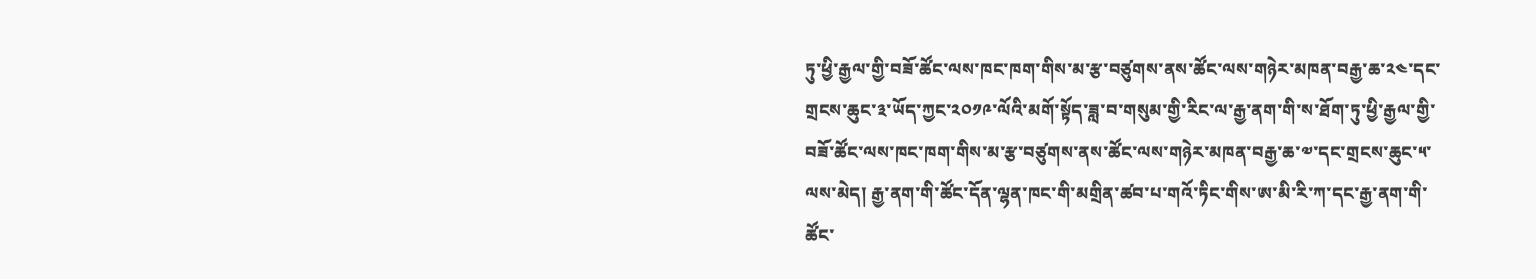ཏུ་ཕྱི་རྒྱལ་གྱི་བཟོ་ཚོང་ལས་ཁང་ཁག་གིས་མ་རྩ་བཙུགས་ནས་ཚོང་ལས་གཉེར་མཁན་བརྒྱ་ཆ་༢༤་དང་གྲངས་ཆུང་༣་ཡོད་ཀྱང་༢༠༡༩་ལོའི་མགོ་སྟོད་ཟླ་བ་གསུམ་གྱི་རིང་ལ་རྒྱ་ནག་གི་ས་ཐོག་ཏུ་ཕྱི་རྒྱལ་གྱི་བཟོ་ཚོང་ལས་ཁང་ཁག་གིས་མ་རྩ་བཙུགས་ནས་ཚོང་ལས་གཉེར་མཁན་བརྒྱ་ཆ་༧་དང་གྲངས་ཆུང་༥་ལས་མེད། རྒྱ་ནག་གི་ཚོང་དོན་ལྷན་ཁང་གི་མགྲིན་ཚབ་པ་གའོ་ཏིང་གིས་ཨ་མི་རི་ཀ་དང་རྒྱ་ནག་གི་ཚོང་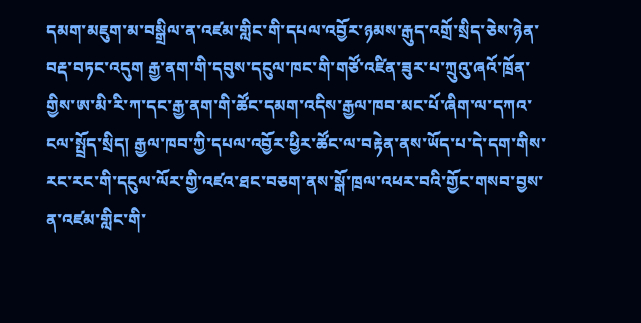དམག་མཇུག་མ་བསྒྲིལ་ན་འཛམ་གླིང་གི་དཔལ་འབྱོར་ཉམས་རྒུད་འགྲོ་སྲིད་ཅེས་ཉེན་བརྡ་བཏང་འདུག རྒྱ་ནག་གི་དབུས་དངུལ་ཁང་གི་གཙོ་འཛིན་ཟུར་པ་ཀྲུའུ་ཞའོ་ཁྲོན་གྱིས་ཨ་མི་རི་ཀ་དང་རྒྱ་ནག་གི་ཚོང་དམག་འདིས་རྒྱལ་ཁབ་མང་པོ་ཞིག་ལ་དཀའ་ངལ་སྤྲོད་སྲིད། རྒྱལ་ཁབ་ཀྱི་དཔལ་འབྱོར་ཕྱིར་ཚོང་ལ་བརྟེན་ནས་ཡོད་པ་དེ་དག་གིས་རང་རང་གི་དངུལ་ལོར་གྱི་འཛའ་ཐང་བཅག་ནས་སྒོ་ཁྲལ་འཕར་བའི་གྱོང་གསབ་བྱས་ན་འཛམ་གླིང་གི་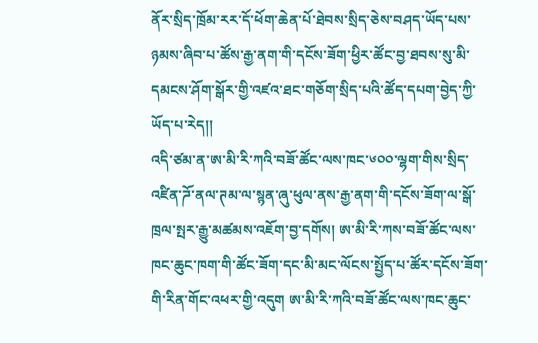ནོར་སྲིད་ཁྲོམ་རར་དོ་ཕོག་ཆེན་པོ་ཐེབས་སྲིད་ཅེས་བཤད་ཡོད་པས་ཉམས་ཞིབ་པ་ཚོས་རྒྱ་ནག་གི་དངོས་ཟོག་ཕྱིར་ཚོང་བྱ་ཐབས་སུ་མི་དམངས་ཤོག་སྒོར་གྱི་འཛའ་ཐང་གཅོག་སྲིད་པའི་ཚོད་དཔག་བྱེད་ཀྱི་ཡོད་པ་རེད།།
འདི་ཙམ་ན་ཨ་མི་རི་ཀའི་བཟོ་ཚོང་ལས་ཁང་༦༠༠་ལྷག་གིས་སྲིད་འཛིན་ཌོ་ནལ་ཊམ་ལ་སྙན་ཞུ་ཕུལ་ནས་རྒྱ་ནག་གི་དངོས་ཟོག་ལ་སྒོ་ཁྲལ་སྤར་རྒྱུ་མཚམས་འཇོག་བྱ་དགོས། ཨ་མི་རི་ཀས་བཟོ་ཚོང་ལས་ཁང་ཆུང་ཁག་གི་ཚོང་ཟོག་དང་མི་མང་ལོངས་སྤྱོད་པ་ཚོར་དངོས་ཟོག་གི་རིན་གོང་འཕར་གྱི་འདུག ཨ་མི་རི་ཀའི་བཟོ་ཚོང་ལས་ཁང་ཆུང་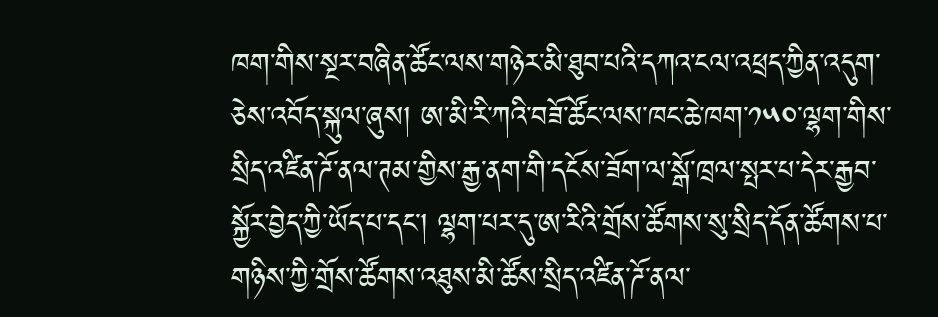ཁག་གིས་སྔར་བཞིན་ཚོང་ལས་གཉེར་མི་ཐུབ་པའི་དཀའ་ངལ་འཕྲད་ཀྱིན་འདུག་ཅེས་འབོད་སྐུལ་ཞུས། ཨ་མི་རི་ཀའི་བཟོ་ཚོང་ལས་ཁང་ཆེ་ཁག་༡༥༠་ལྷག་གིས་སྲིད་འཛིན་ཌོ་ནལ་ཊམ་གྱིས་རྒྱ་ནག་གི་དངོས་ཟོག་ལ་སྒོ་ཁྲལ་སྤར་པ་དེར་རྒྱབ་སྐྱོར་བྱེད་ཀྱི་ཡོད་པ་དང་། ལྷག་པར་དུ་ཨ་རིའི་གྲོས་ཚོགས་སུ་སྲིད་དོན་ཚོགས་པ་གཉིས་ཀྱི་གྲོས་ཚོགས་འཐུས་མི་ཚོས་སྲིད་འཛིན་ཌོ་ནལ་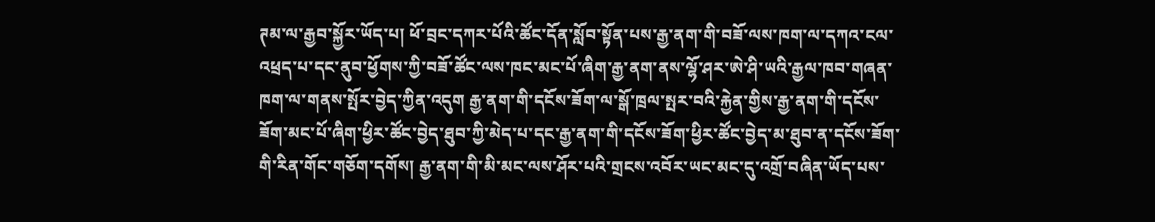ཊམ་ལ་རྒྱབ་སྐྱོར་ཡོད་པ། ཕོ་བྲང་དཀར་པོའི་ཚོང་དོན་སློབ་སྟོན་པས་རྒྱ་ནག་གི་བཟོ་ལས་ཁག་ལ་དཀའ་ངལ་འཕྲད་པ་དང་ནུབ་ཕྱོགས་ཀྱི་བཟོ་ཚོང་ལས་ཁང་མང་པོ་ཞིག་རྒྱ་ནག་ནས་ལྷོ་ཤར་ཨེ་ཤི་ཡའི་རྒྱལ་ཁབ་གཞན་ཁག་ལ་གནས་སྤོར་བྱེད་ཀྱིན་འདུག རྒྱ་ནག་གི་དངོས་ཟོག་ལ་སྒོ་ཁྲལ་སྤར་བའི་རྐྱེན་གྱིས་རྒྱ་ནག་གི་དངོས་ཟོག་མང་པོ་ཞིག་ཕྱིར་ཚོང་བྱེད་ཐུབ་ཀྱི་མེད་པ་དང་རྒྱ་ནག་གི་དངོས་ཟོག་ཕྱིར་ཚོང་བྱེད་མ་ཐུབ་ན་དངོས་ཟོག་གི་རིན་གོང་གཅོག་དགོས། རྒྱ་ནག་གི་མི་མང་ལས་ཤོར་པའི་གྲངས་འབོར་ཡང་མང་དུ་འགྲོ་བཞིན་ཡོད་པས་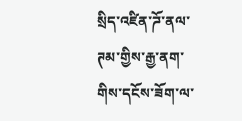སྲིད་འཛིན་ཌོ་ནལ་ཊམ་གྱིས་རྒྱ་ནག་གིས་དངོས་ཟོག་ལ་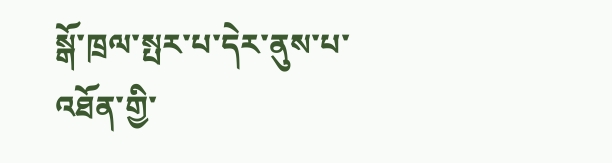སྒོ་ཁྲལ་སྤར་པ་དེར་ནུས་པ་འཐོན་གྱི་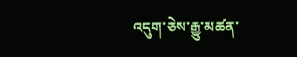འདུག་ཅེས་རྒྱུ་མཚན་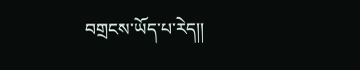བགྲངས་ཡོད་པ་རེད།།